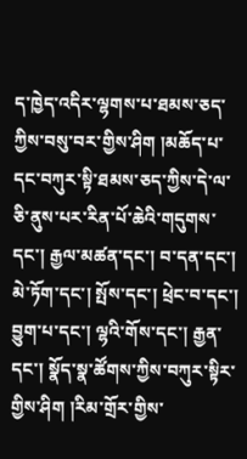ད་ཁྱེད་འདིར་ལྷགས་པ་ཐམས་ཅད་ཀྱིས་བསུ་བར་གྱིས་ཤིག །མཆོད་པ་དང་བཀུར་སྟི་ཐམས་ཅད་ཀྱིས་དེ་ལ་ཅི་ནུས་པར་རིན་པོ་ཆེའི་གདུགས་དང་། རྒྱལ་མཚན་དང་། བ་དན་དང་། མེ་ཏོག་དང་། སྤོས་དང་། ཕྲེང་བ་དང་། བྱུག་པ་དང་། ལྷའི་གོས་དང་། རྒྱན་དང་། སྣོད་སྣ་ཚོགས་ཀྱིས་བཀུར་སྟིར་གྱིས་ཤིག །རིམ་གྲོར་གྱིས་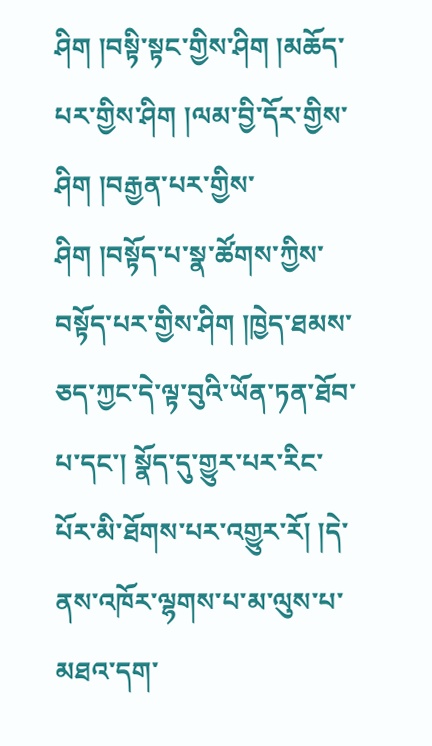ཤིག །བསྟི་སྟང་གྱིས་ཤིག །མཆོད་པར་གྱིས་ཤིག །ལམ་བྱི་དོར་གྱིས་ཤིག །བརྒྱན་པར་གྱིས་ཤིག །བསྟོད་པ་སྣ་ཚོགས་ཀྱིས་བསྟོད་པར་གྱིས་ཤིག །ཁྱེད་ཐམས་ཅད་ཀྱང་དེ་ལྟ་བུའི་ཡོན་ཏན་ཐོབ་པ་དང་། སྣོད་དུ་གྱུར་པར་རིང་པོར་མི་ཐོགས་པར་འགྱུར་རོ། །དེ་ནས་འཁོར་ལྷགས་པ་མ་ལུས་པ་མཐའ་དག་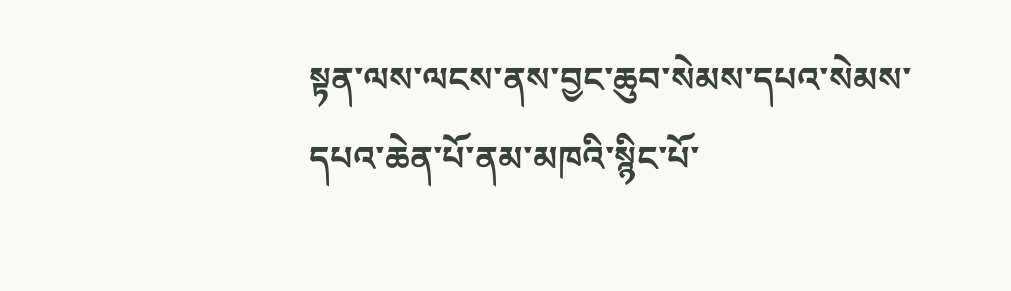སྟན་ལས་ལངས་ནས་བྱང་ཆུབ་སེམས་དཔའ་སེམས་དཔའ་ཆེན་པོ་ནམ་མཁའི་སྙིང་པོ་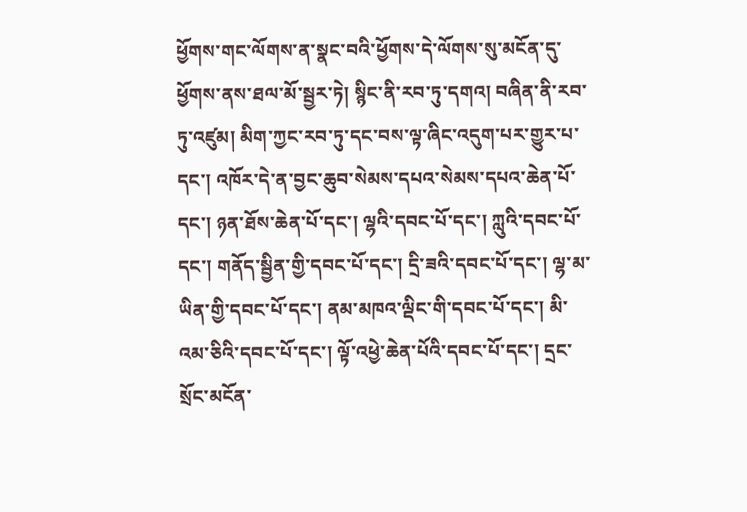ཕྱོགས་གང་ལོགས་ན་སྣང་བའི་ཕྱོགས་དེ་ལོགས་སུ་མངོན་དུ་ཕྱོགས་ནས་ཐལ་མོ་སྦྱར་ཏེ། སྙིང་ནི་རབ་ཏུ་དགའ། བཞིན་ནི་རབ་ཏུ་འཛུམ། མིག་ཀྱང་རབ་ཏུ་དང་བས་ལྟ་ཞིང་འདུག་པར་གྱུར་པ་དང་། འཁོར་དེ་ན་བྱང་ཆུབ་སེམས་དཔའ་སེམས་དཔའ་ཆེན་པོ་དང་། ཉན་ཐོས་ཆེན་པོ་དང་། ལྷའི་དབང་པོ་དང་། ཀླུའི་དབང་པོ་དང་། གནོད་སྦྱིན་གྱི་དབང་པོ་དང་། དྲི་ཟའི་དབང་པོ་དང་། ལྷ་མ་ཡིན་གྱི་དབང་པོ་དང་། ནམ་མཁའ་ལྡིང་གི་དབང་པོ་དང་། མི་འམ་ཅིའི་དབང་པོ་དང་། ལྟོ་འཕྱེ་ཆེན་པོའི་དབང་པོ་དང་། དྲང་སྲོང་མངོན་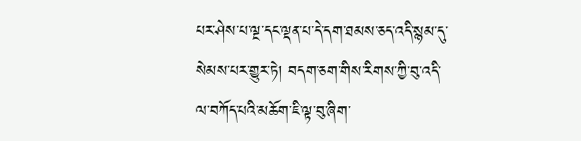པར་ཤེས་པ་ལྔ་དང་ལྡན་པ་དེ་དག་ཐམས་ཅད་འདི་སྙམ་དུ་སེམས་པར་གྱུར་ཏེ། བདག་ཅག་གིས་རིགས་ཀྱི་བུ་འདི་ལ་བཀོད་པའི་མཆོག་ཇི་ལྟ་བུ་ཞིག་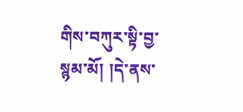གིས་བཀུར་སྟི་བྱ་སྙམ་མོ། །དེ་ནས་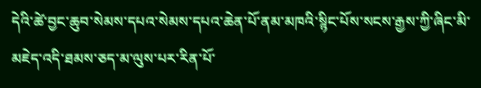དེའི་ཚེ་བྱང་ཆུབ་སེམས་དཔའ་སེམས་དཔའ་ཆེན་པོ་ནམ་མཁའི་སྙིང་པོས་སངས་རྒྱས་ཀྱི་ཞིང་མི་མཇེད་འདི་ཐམས་ཅད་མ་ལུས་པར་རིན་པོ་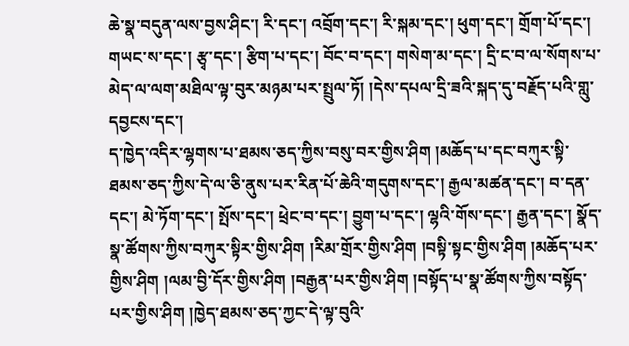ཆེ་སྣ་བདུན་ལས་བྱས་ཤིང་། རི་དང་། འབྲོག་དང་། རི་སྐམ་དང་། ཕུག་དང་། གྲོག་པོ་དང་། གཡང་ས་དང་། རྩྭ་དང་། རྩིག་པ་དང་། བོང་བ་དང་། གསེག་མ་དང་། དྲི་ང་བ་ལ་སོགས་པ་མེད་ལ་ལག་མཐིལ་ལྟ་བུར་མཉམ་པར་སྤྲུལ་ཏོ། །དེས་དཔལ་དྲི་ཟའི་སྐད་དུ་བརྗོད་པའི་གླུ་དབྱངས་དང་།
ད་ཁྱེད་འདིར་ལྷགས་པ་ཐམས་ཅད་ཀྱིས་བསུ་བར་གྱིས་ཤིག །མཆོད་པ་དང་བཀུར་སྟི་ཐམས་ཅད་ཀྱིས་དེ་ལ་ཅི་ནུས་པར་རིན་པོ་ཆེའི་གདུགས་དང་། རྒྱལ་མཚན་དང་། བ་དན་དང་། མེ་ཏོག་དང་། སྤོས་དང་། ཕྲེང་བ་དང་། བྱུག་པ་དང་། ལྷའི་གོས་དང་། རྒྱན་དང་། སྣོད་སྣ་ཚོགས་ཀྱིས་བཀུར་སྟིར་གྱིས་ཤིག །རིམ་གྲོར་གྱིས་ཤིག །བསྟི་སྟང་གྱིས་ཤིག །མཆོད་པར་གྱིས་ཤིག །ལམ་བྱི་དོར་གྱིས་ཤིག །བརྒྱན་པར་གྱིས་ཤིག །བསྟོད་པ་སྣ་ཚོགས་ཀྱིས་བསྟོད་པར་གྱིས་ཤིག །ཁྱེད་ཐམས་ཅད་ཀྱང་དེ་ལྟ་བུའི་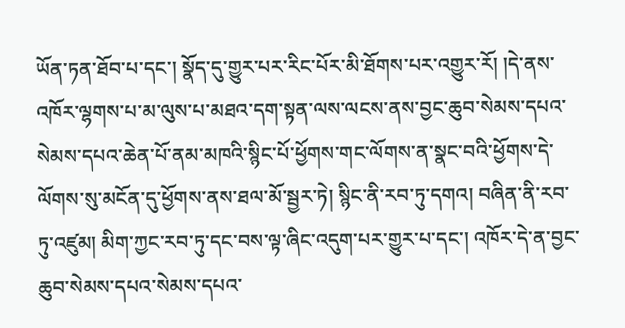ཡོན་ཏན་ཐོབ་པ་དང་། སྣོད་དུ་གྱུར་པར་རིང་པོར་མི་ཐོགས་པར་འགྱུར་རོ། །དེ་ནས་འཁོར་ལྷགས་པ་མ་ལུས་པ་མཐའ་དག་སྟན་ལས་ལངས་ནས་བྱང་ཆུབ་སེམས་དཔའ་སེམས་དཔའ་ཆེན་པོ་ནམ་མཁའི་སྙིང་པོ་ཕྱོགས་གང་ལོགས་ན་སྣང་བའི་ཕྱོགས་དེ་ལོགས་སུ་མངོན་དུ་ཕྱོགས་ནས་ཐལ་མོ་སྦྱར་ཏེ། སྙིང་ནི་རབ་ཏུ་དགའ། བཞིན་ནི་རབ་ཏུ་འཛུམ། མིག་ཀྱང་རབ་ཏུ་དང་བས་ལྟ་ཞིང་འདུག་པར་གྱུར་པ་དང་། འཁོར་དེ་ན་བྱང་ཆུབ་སེམས་དཔའ་སེམས་དཔའ་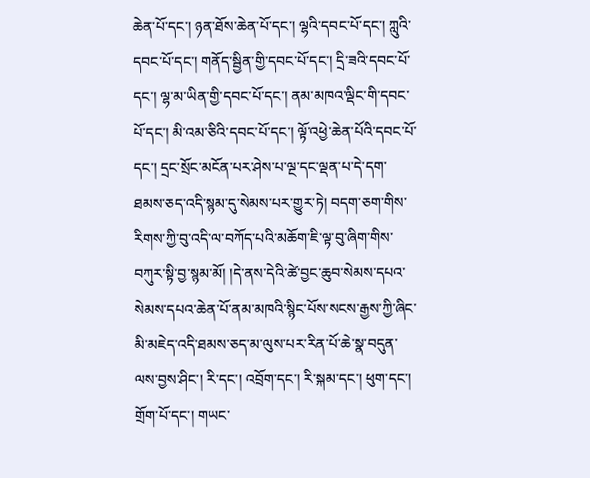ཆེན་པོ་དང་། ཉན་ཐོས་ཆེན་པོ་དང་། ལྷའི་དབང་པོ་དང་། ཀླུའི་དབང་པོ་དང་། གནོད་སྦྱིན་གྱི་དབང་པོ་དང་། དྲི་ཟའི་དབང་པོ་དང་། ལྷ་མ་ཡིན་གྱི་དབང་པོ་དང་། ནམ་མཁའ་ལྡིང་གི་དབང་པོ་དང་། མི་འམ་ཅིའི་དབང་པོ་དང་། ལྟོ་འཕྱེ་ཆེན་པོའི་དབང་པོ་དང་། དྲང་སྲོང་མངོན་པར་ཤེས་པ་ལྔ་དང་ལྡན་པ་དེ་དག་ཐམས་ཅད་འདི་སྙམ་དུ་སེམས་པར་གྱུར་ཏེ། བདག་ཅག་གིས་རིགས་ཀྱི་བུ་འདི་ལ་བཀོད་པའི་མཆོག་ཇི་ལྟ་བུ་ཞིག་གིས་བཀུར་སྟི་བྱ་སྙམ་མོ། །དེ་ནས་དེའི་ཚེ་བྱང་ཆུབ་སེམས་དཔའ་སེམས་དཔའ་ཆེན་པོ་ནམ་མཁའི་སྙིང་པོས་སངས་རྒྱས་ཀྱི་ཞིང་མི་མཇེད་འདི་ཐམས་ཅད་མ་ལུས་པར་རིན་པོ་ཆེ་སྣ་བདུན་ལས་བྱས་ཤིང་། རི་དང་། འབྲོག་དང་། རི་སྐམ་དང་། ཕུག་དང་། གྲོག་པོ་དང་། གཡང་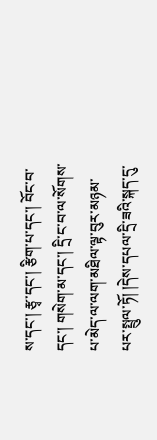ས་དང་། རྩྭ་དང་། རྩིག་པ་དང་། བོང་བ་དང་། གསེག་མ་དང་། དྲི་ང་བ་ལ་སོགས་པ་མེད་ལ་ལག་མཐིལ་ལྟ་བུར་མཉམ་པར་སྤྲུལ་ཏོ། །དེས་དཔལ་དྲི་ཟའི་སྐད་དུ་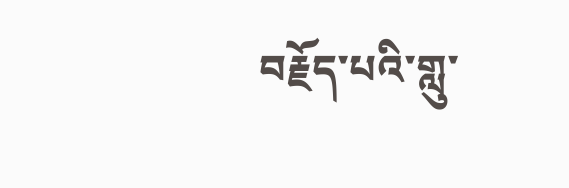བརྗོད་པའི་གླུ་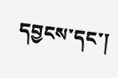དབྱངས་དང་།